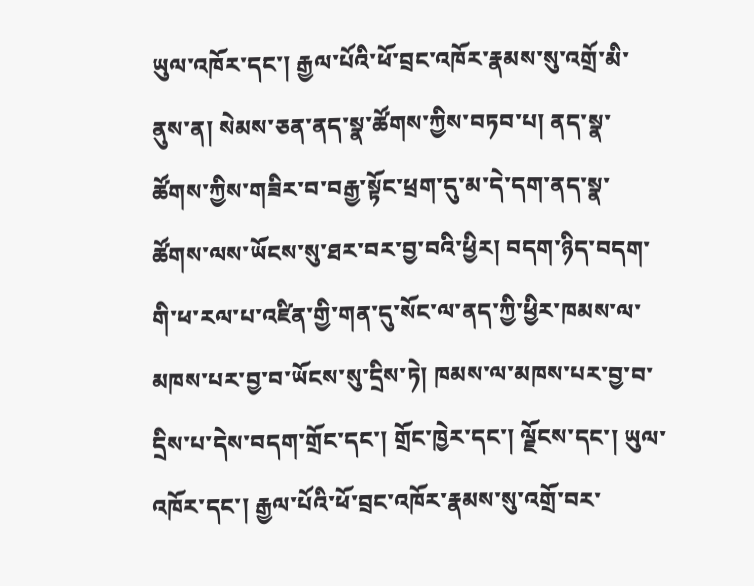ཡུལ་འཁོར་དང་། རྒྱལ་པོའི་ཕོ་བྲང་འཁོར་རྣམས་སུ་འགྲོ་མི་ནུས་ན། སེམས་ཅན་ནད་སྣ་ཚོགས་ཀྱིས་བཏབ་པ། ནད་སྣ་ཚོགས་ཀྱིས་གཟིར་བ་བརྒྱ་སྟོང་ཕྲག་དུ་མ་དེ་དག་ནད་སྣ་ཚོགས་ལས་ཡོངས་སུ་ཐར་བར་བྱ་བའི་ཕྱིར། བདག་ཉིད་བདག་གི་ཕ་རལ་པ་འཛིན་གྱི་གན་དུ་སོང་ལ་ནད་ཀྱི་ཕྱིར་ཁམས་ལ་མཁས་པར་བྱ་བ་ཡོངས་སུ་དྲིས་ཏེ། ཁམས་ལ་མཁས་པར་བྱ་བ་དྲིས་པ་དེས་བདག་གྲོང་དང་། གྲོང་ཁྱེར་དང་། ལྗོངས་དང་། ཡུལ་འཁོར་དང་། རྒྱལ་པོའི་ཕོ་བྲང་འཁོར་རྣམས་སུ་འགྲོ་བར་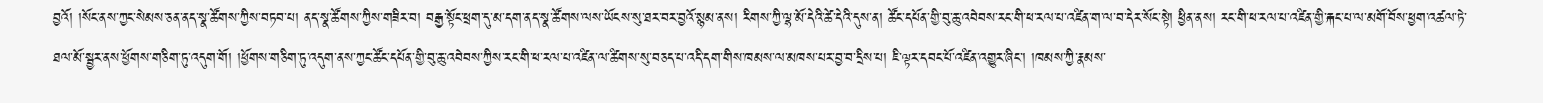བྱའོ། །སོང་ནས་ཀྱང་སེམས་ཅན་ནད་སྣ་ཚོགས་ཀྱིས་བཏབ་པ། ནད་སྣ་ཚོགས་ཀྱིས་གཟིར་བ། བརྒྱ་སྟོང་ཕྲག་དུ་མ་དག་ནད་སྣ་ཚོགས་ལས་ཡོངས་སུ་ཐར་བར་བྱའོ་སྙམ་ནས། རིགས་ཀྱི་ལྷ་མོ་དེའི་ཚེ་དེའི་དུས་ན། ཚོང་དཔོན་གྱི་བུ་ཆུ་འབེབས་རང་གི་ཕ་རལ་པ་འཛིན་ག་ལ་བ་དེར་སོང་སྟེ། ཕྱིན་ནས། རང་གི་ཕ་རལ་པ་འཛིན་གྱི་རྐང་པ་ལ་མགོ་བོས་ཕྱག་འཚལ་ཏེ་ཐལ་མོ་སྦྱར་ནས་ཕྱོགས་གཅིག་ཏུ་འདུག་གོ། །ཕྱོགས་གཅིག་ཏུ་འདུག་ནས་ཀྱང་ཚོང་དཔོན་གྱི་བུ་ཆུ་འབེབས་ཀྱིས་རང་གི་ཕ་རལ་པ་འཛིན་ལ་ཚིགས་སུ་བཅད་པ་འདི་དག་གིས་ཁམས་ལ་མཁས་པར་བྱ་བ་དྲིས་པ། ཇི་ལྟར་དབང་པོ་འཛིན་འགྱུར་ཞིང་། །ཁམས་ཀྱི་རྣམས་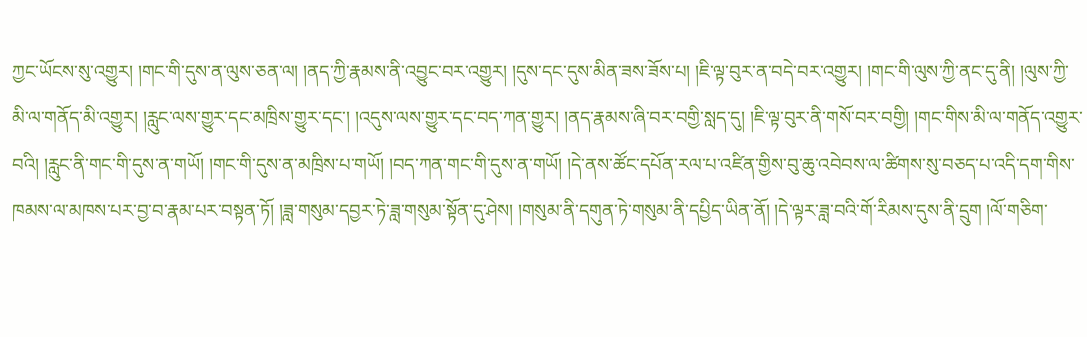ཀྱང་ཡོངས་སུ་འགྱུར། །གང་གི་དུས་ན་ལུས་ཅན་ལ། །ནད་ཀྱི་རྣམས་ནི་འབྱུང་བར་འགྱུར། །དུས་དང་དུས་མིན་ཟས་ཟོས་པ། །ཇི་ལྟ་བུར་ན་བདེ་བར་འགྱུར། །གང་གི་ལུས་ཀྱི་ནང་དུ་ནི། །ལུས་ཀྱི་མི་ལ་གནོད་མི་འགྱུར། །རླུང་ལས་གྱུར་དང་མཁྲིས་གྱུར་དང་། །འདུས་ལས་གྱུར་དང་བད་ཀན་གྱུར། །ནད་རྣམས་ཞི་བར་བགྱི་སླད་དུ། །ཇི་ལྟ་བུར་ནི་གསོ་བར་བགྱི། །གང་གིས་མི་ལ་གནོད་འགྱུར་བའི། །རླུང་ནི་གང་གི་དུས་ན་གཡོ། །གང་གི་དུས་ན་མཁྲིས་པ་གཡོ། །བད་ཀན་གང་གི་དུས་ན་གཡོ། །དེ་ནས་ཚོང་དཔོན་རལ་པ་འཛིན་གྱིས་བུ་ཆུ་འབེབས་ལ་ཚིགས་སུ་བཅད་པ་འདི་དག་གིས་ཁམས་ལ་མཁས་པར་བྱ་བ་རྣམ་པར་བསྟན་ཏོ། །ཟླ་གསུམ་དབྱར་ཏེ་ཟླ་གསུམ་སྟོན་དུ་ཤེས། །གསུམ་ནི་དགུན་ཏེ་གསུམ་ནི་དཔྱིད་ཡིན་ནོ། །དེ་ལྟར་ཟླ་བའི་གོ་རིམས་དུས་ནི་དྲུག །ལོ་གཅིག་